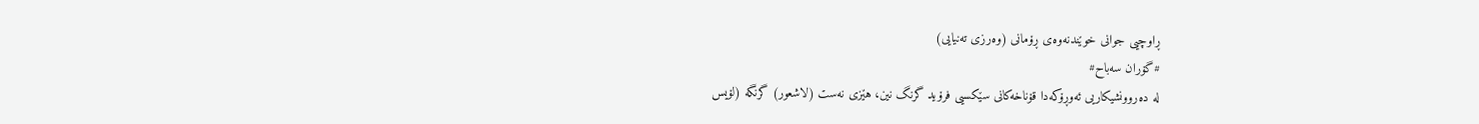ڕاوچیی جوانی خوێندنەوەی ڕۆمانی (وەرزی تەنیایی)
#گۆران سەباح#
لە دەروونشیکاریی ئەوڕۆکەدا قۆناخەکانی سێکسیی فرۆید گرنگ نین، هێزی نەست (لاشعور) گرنگە (لۆیس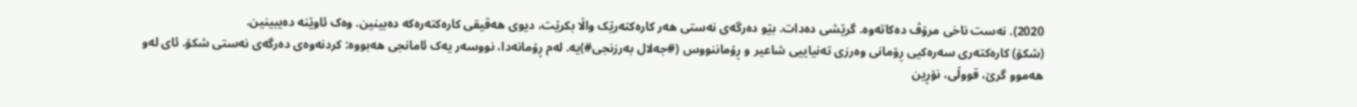2020). نەست ناخی مرۆڤ دەکاتەوە. گرێشی دەدات. بێو دەرگەی نەستی هەر کارەکتەرێک واڵا بکرێت، دیوی هەقیقی کارەکتەرەکە دەبینین. وەک ئاوێنە دەیبینین.
(شکۆ) کارەکتەری سەرەکیی ڕۆمانی وەرزی تەنیاییی شاعیر و ڕۆماننووس (#جەلال بەرزنجی#)یە. لەم ڕۆمانەدا، نووسەر یەک ئامانجی هەبووە: کردنەوەی دەرگەی نەستی شکۆ. ئای لەو هەموو گرێ، قووڵی، نۆڕین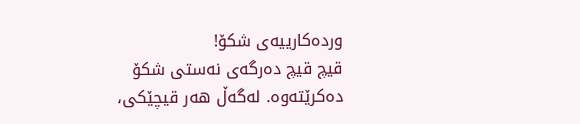وردەکارییەی شکۆ!
قیچ قیچ دەرگەی نەستی شکۆ دەکرێتەوە. لەگەڵ هەر قیچێکی،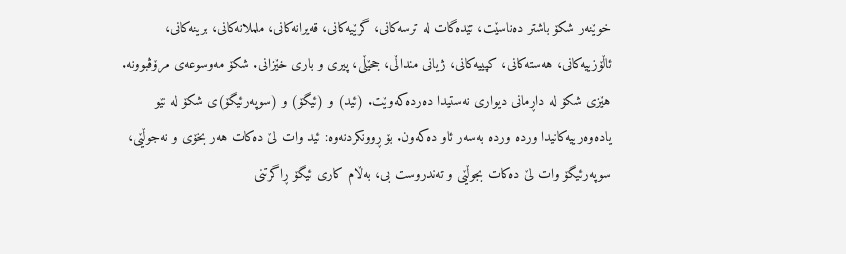خوێنەر شکۆ باشتر دەناسێت، تێدەگات لە ترسەکانی، گرێیەکانی، قەیرانەکانی، ململانەکانی، برینەکانی، ئاڵۆزییەکانی، هەستەکانی، کپییەکانی، ژیانی منداڵی، جحێڵی، پیری و باری خێزانی. شکۆ مەوسوعەی مرۆڤبوونە.
هێزی شکۆ لە داڕمانی دیواری نەستیدا دەردەکەوێت. (ئید) و (ئیگۆ) و (سوپەرئیگۆ)ی شکۆ لە نێو یادەوەرییەکانیدا وردە وردە بەسەر ئاو دەکەون. بۆ ڕوونکردنەوە: ئید وات لێ دەکات هەر بخۆی و نەجوڵێی، سوپەرئیگۆ وات لێ دەکات بجوڵێی و تەندروست بی، بەڵام کاری ئیگۆ ڕاگرتنی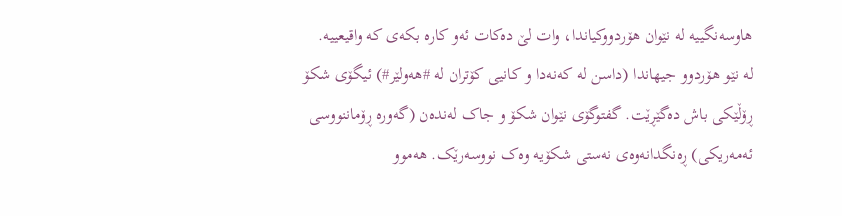هاوسەنگییە لە نێوان هۆردووکیاندا، وات لێ دەکات ئەو کارە بکەی کە واقیعییە.
لە نێو هۆردوو جیهاندا (داسن لە کەنەدا و کانیی کۆتران لە #هەولێر#) ئیگۆی شکۆ ڕۆڵێکی باش دەگێڕێت. گفتوگۆی نێوان شکۆ و جاک لەندەن (گەورە ڕۆماننووسی ئەمەریکی) ڕەنگدانەوەی نەستی شکۆیە وەک نووسەرێک. هەموو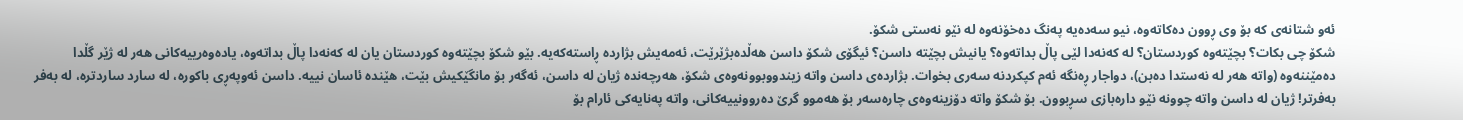ئەو شتانەی کە بۆ وی ڕوون دەکاتەوە، نیو سەدەیە پەنگ دەخۆنەوە لە نێو نەستی شکۆ.
شکۆ چی بکات؟ بچێتەوە کوردستان؟ لە کەنەدا لێی پاڵ بداتەوە؟ یانیش بچێتە داسن؟ ئیگۆی شکۆ داسن هەڵدەبژێرێت، ئەمەیش بژاردە ڕاستەکەیە. بێو شکۆ بچێتەوە کوردستان یان لە کەنەدا پاڵ بداتەوە، یادەوەرییەکانی هەر لە ژێر گڵدا دەمێننەوە (واتە هەر لە نەستدا دەبن)، دواجار ڕەنگە ئەم کپکردنە سەری بخوات. بژاردەی داسن واتە زیندووبوونەوەی شکۆ، هەرچەندە ژیان لە داسن، ئەگەر بۆ مانگێکیش بێت، هێندە ئاسان نییە. داسن ئەوپەڕی باکورە، لە سارد ساردترە، لە بەفر بەفرتر! ژیان لە داسن واتە چوونە نێو دارەبازی سڕبوون. بۆ شکۆ واتە دۆزینەوەی چارەسەر بۆ هەموو گرێ دەروونییەکانی، واتە پەنایەکی ئارام بۆ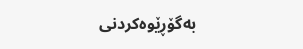بەگۆڕێوەکردنی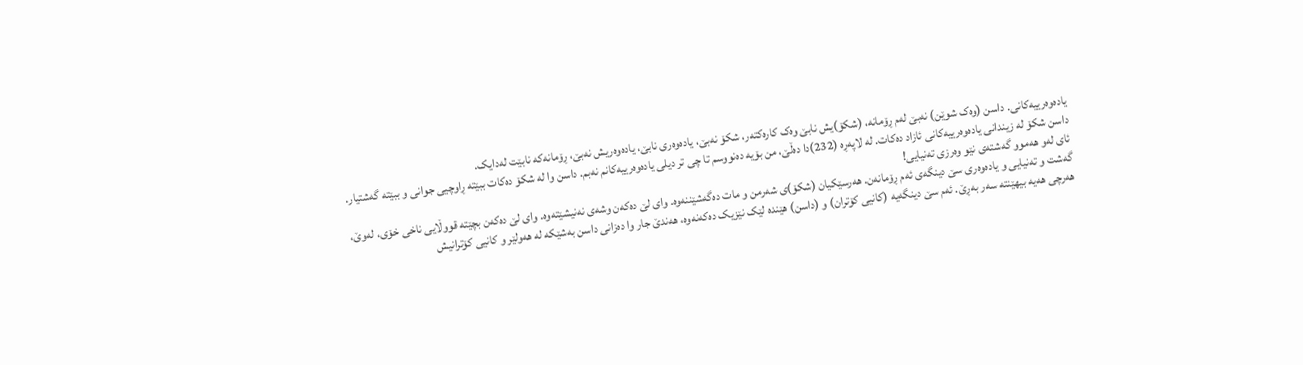یادەوەرییەکانی. داسن (وەک شوێن) نەبێ لەم ڕۆمانە، (شکۆ)یش نابێ وەک کارەکتەر، شکۆ نەبێ، یادەوەری نابێ، یادەوەریش نەبێ، ڕۆمانەکە نابێت لەدایک.
داسن شکۆ لە زیندانی یادەوەرییەکانی ئازاد دەکات. لە لاپەڕە (232)دا دەڵێ، من بۆیە دەنووسم تا چی تر دیلی یادەوەرییەکانم نەبم. داسن وا لە شکۆ دەکات ببێتە ڕاوچیی جوانی و ببێتە گەشتیار. ئای لەو هەموو گەشتەی نێو وەرزی تەنیایی!
گەشت و تەنیایی و یادەوەری سێ دینگەی ئەم ڕۆمانەن. هەرسێکیان (شکۆ)ی شەرمن و مات دەگەشێننەوە. وای لێ دەکەن وشەی نەنیشێتەوە. وای لێ دەکەن بچێتە قووڵایی ناخی خۆی، لەوێ، هەرچی هەیە بیهێنتە سەر بەڕێ. ئەم سێ دینگەیە (کانیی کۆتران) و (داسن) هێندە لێک نێزیک دەکەنەوە، هەندێ جار وا دەزانی داسن بەشێکە لە هەولێر و کانیی کۆترانیش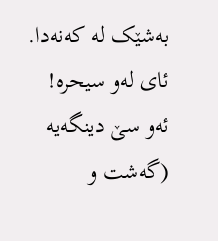بەشێک لە کەنەدا. ئای لەو سیحرە!
ئەو سێ دینگەیە (گەشت و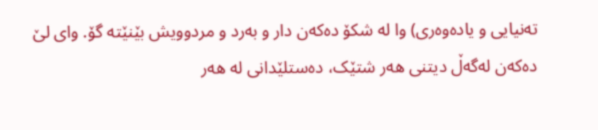تەنیایی و یادەوەری) وا لە شکۆ دەکەن دار و بەرد و مردوویش بێنێتە گۆ. وای لێ دەکەن لەگەڵ دیتنی هەر شتێک، دەستلێدانی لە هەر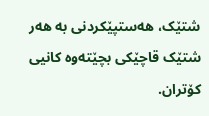شتێک، هەستپێکردنی بە هەر شتێک قاچێکی بچێتەوە کانیی کۆتران.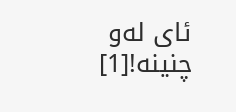ئای لەو چنینە![1]